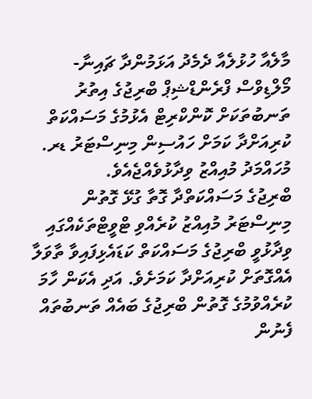މާލެއާ ހުޅުލެއާ ދެމެދު އަޅަމުންދާ ޗައިނާ-މޯލްޑިވްސް ފްރެންޑްޝިޕް ބްރިޖުގެ އިތުރު ތަނބުތަކަށް ކޮންކްރިޓް އެޅުމުގެ މަސައްކަތް ކުރިއަށްދާ ކަމަށް ހައުސިން މިނިސްޓަރު ޑރ. މުހައްމަދު މުއިއްޒު ވިދާޅުވެއްޖެއެވެ.
ބްރިޖުގެ މަސައްކަތްދާ ގޮތާ ގުޅޭ ގޮތުން މިނިސްޓަރު މުއިއްޒު ކުރެއްވި ޓްވީޓްތަކެއްގައި ވިދާޅުވީ ބްރިޖުގެ މަސައްކަތް ކަޑައެޅިފައިވާ ތާވަލާ އެއްގޮތަށް ކުރިއަށްދާ ކަމަށެވެ. އަދި އެކަން ހާމަ ކުރެއްވުމުގެ ގޮތުން ބްރިޖުގެ ބައެއް ތަނބުތައް ފެނުން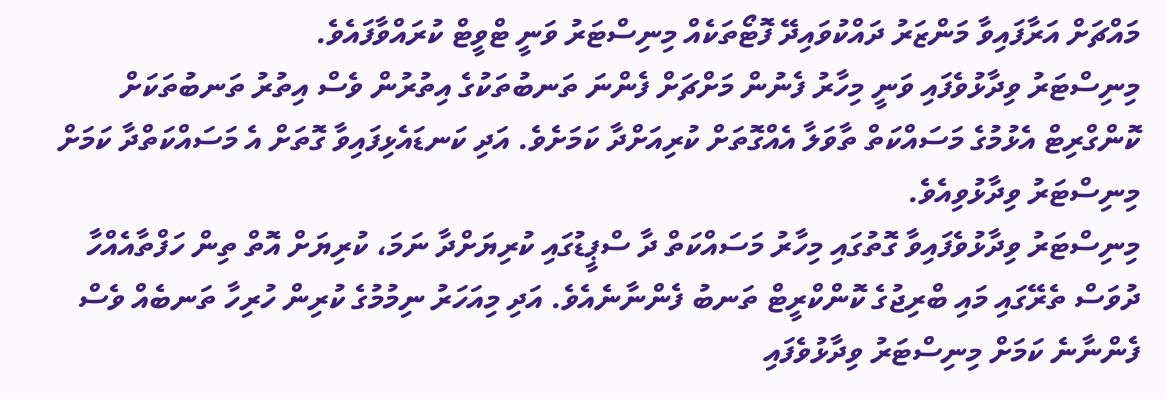މައްޗަށް އަރާފައިވާ މަންޒަރު ދައްކުވައިދޭ ފޮޓޯތަކެއް މިނިސްޓަރު ވަނީ ޓްވީޓް ކުރައްވާފައެވެ.
މިނިސްޓަރު ވިދާޅުވެފައި ވަނީ މިހާރު ފެނުން މަށްޗަށް ފެންނަ ތަނބުތަކުގެ އިތުރުން ވެސް އިތުރު ތަނބުތަކަށް ކޮންގްރިޓް އެޅުމުގެ މަސައްކަތް ތާވަލާ އެއްގޮތަށް ކުރިއަށްދާ ކަމަށެވެ. އަދި ކަނޑައެޅިފައިވާ ގޮތަށް އެ މަސައްކަތްދާ ކަމަށް މިނިސްޓަރު ވިދާޅުވިއެވެ.
މިނިސްޓަރު ވިދާޅުވެފައިވާ ގޮތުގައި މިހާރު މަސައްކަތް ދާ ސްޕީޑުގައި ކުރިޔަށްދާ ނަމަ، ކުރިޔަށް އޮތް ތިން ހަފްތާއެއްހާ ދުވަސް ތެރޭގައި މައި ބްރިޖުގެ ކޮންކްރީޓް ތަނބު ފެންނާނެއެވެ. އަދި މިއަހަރު ނިމުމުގެ ކުރިން ހުރިހާ ތަނބެއް ވެސް ފެންނާނެ ކަމަށް މިނިސްޓަރު ވިދާޅުވެފައި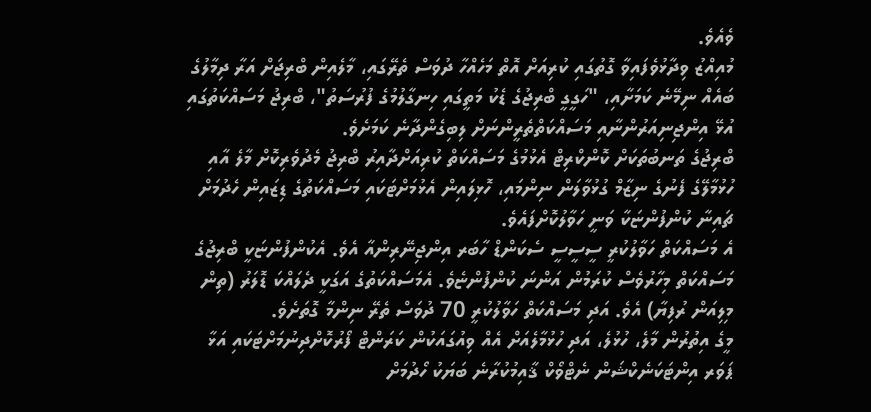ވެއެވެ.
މުއިއްޒު ވިދާޅުވެފައިވާ ގޮތުގައި ކުރިއަށް އޮތް މަހެއްހާ ދުވަސް ތެރޭގައި، މާލެއިން ބްރިޖަށް އަރާ ދިމާލުގެ ބައެއް ނިމޭނެ ކަމަށާއި، "ހަގީގީ ބްރިޖުގެ ޑެކު މަތީގައި ހިނގާލުމުގެ ފުރުސަތު"، ބްރިޖު މަސައްކަތުގައި އުޅޭ އިންޖިނިއަރުންނާއި މަސައްކަތްތެރީންނަށް ލިބިގެންދާނެ ކަމަށެވެ.
ބްރިޖުގެ ތަނބުތަކަށް ކޮންކްރިޓް އެޅުމުގެ މަސައްކަތް ކުރިއަށްދާއިރު ބްރިޖު މެދުވެރިކޮށް މާލެ އާއި ހުޅުމާލޭގެ ފެނުގެ ނިޒާމް ގުޅުވާލަން ނިންމައި، ހޮޅިލައިން އެޅުމަށްޓަކައި މަސައްކަތުގެ ޑިޒައިން ހެދުމަށް ޗައިނާ ކުންފުންޏަކާ ވަނީ ހަވާލުކޮށްފައެވެ.
އެ މަސައްކަތް ހަވާލުކުރީ ސީސީސީ ސެކަންޑް ހާބަރ އިންޖިނޭރިންއާ އެވެ. އެކުންފުންޏަކީ ބްރިޖުގެ މަސައްކަތް މިހާރުވެސް ކުރަމުން އަންނަ ކުންފުންޏެވެ. އެމަސައްކަތުގެ އަގަކީ ދެލައްކަ ޑޮލަރު (ތިން މިލިއަން ރުފިޔާ) އެވެ. އަދި މަސައްކަތް ހަވާލުކުރީ 70 ދުވަސް ތެރޭ ނިންމާ ގޮތަށެވެ.
މީގެ އިތުރުން މާލެ، ހުޅުލެ، އަދި ހުޅުމާލެއަށް އެއް ވިއުގައަކުން ކަރަންޓް ފޯރުކޮށްދިނުމަށްޓަކައި އަޅާ ޕަވަރ އިންޓަކަނެކްޝަން ނެޓްވޯކް ޤާއިމުކުރާނެ ބަޔަކު ހޯދުމަށް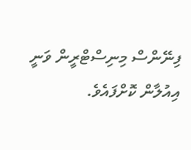ފިނޭންސް މިނިސްޓްރީން ވަނީ އިއުލާން ކޮށްފައެވެ.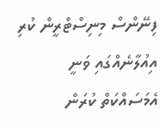ފިނޭންސް މިނިސްޓްރީން ކުރި އިއުލާނެއްގައި ވަނީ އެމަސައްކަތް ކުރަން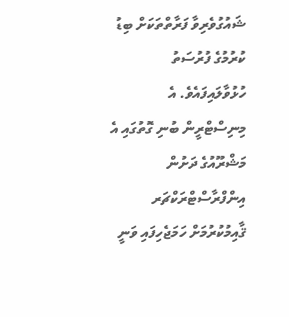ޝައުގުވެރިވާ ފަރާތްތަކަށް ބިޑު ކުރުމުގެ ފުރުސަތު ހުޅުވާލައިފައެވެ. އެ މިނިސްޓްރީން ބުނި ގޮތުގައި އެ މަޝްރޫއުގެ ދަށުން އިންފްރާސްޓްރަކްޗަރ ޤާއިމުކުރުމަށް ހަމަޖެހިފައި ވަނީ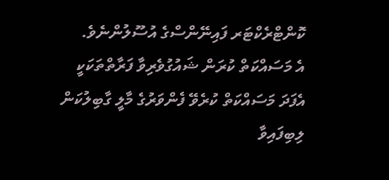ކޮންޓްރެކްޓަރ ފައިނޭންސްގެ އުސޫލުންނެވެ.
އެ މަސައްކަތް ކުރަން ޝައުގުވެރިވާ ފަރާތްތަކަކީ އެފަދަ މަސައްކަތް ކުރެވޭ ފެންވަރުގެ މާލީ ގާބިލުކަން ލިބިފައިވާ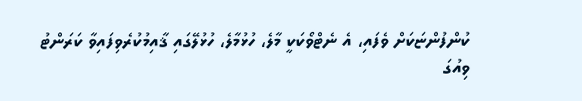ކުންފުންޏަކަށް ވެފައި، އެ ނެޓްވޯކަކީ މާލެ، ހުޅުމާލެ، ހުޅުލޭގައި ޤާއިމުކުރެވިފައިވާ ކަރަންޓު ވިއުގަ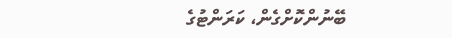ބޭނުންކޮށްގެން، ކަރަންޓުގެ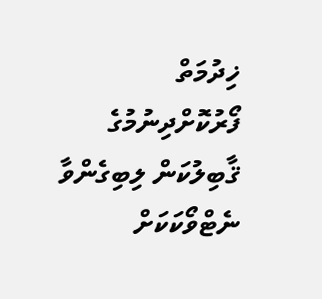ޚިދުމަތް ފޯރުކޮށްދިނުމުގެ ޤާބިލުކަން ލިބިގެންވާ ނެޓްވޯކަކަށް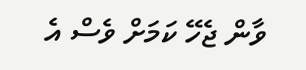ވާން ޖެހޭ ކަމަށް ވެސް އެ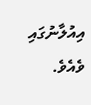އިއުލާނުގައި ވެއެވެ.